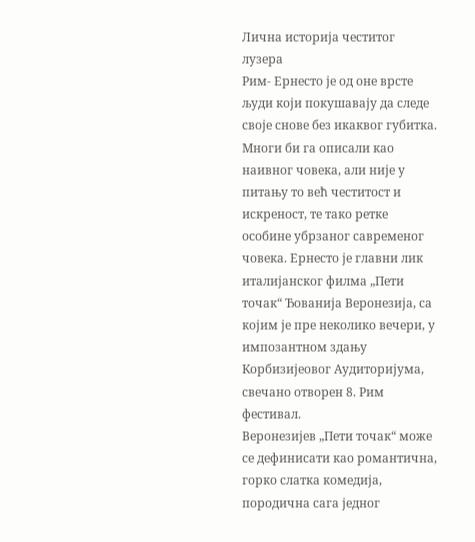Лична историја честитог лузера
Рим- Ернесто је од оне врсте људи који покушавају да следе своје снове без икаквог губитка. Многи би га описали као наивног човека, али није у питању то већ честитост и искреност, те тако ретке особине убрзаног савременог човека. Ернесто је главни лик италијанског филма „Пети точак“ Ђованија Веронезија, са којим је пре неколико вечери, у импозантном здању Корбизијеовог Аудиторијума, свечано отворен 8. Рим фестивал.
Веронезијев „Пети точак“ може се дефинисати као романтична, горко слатка комедија, породична сага једног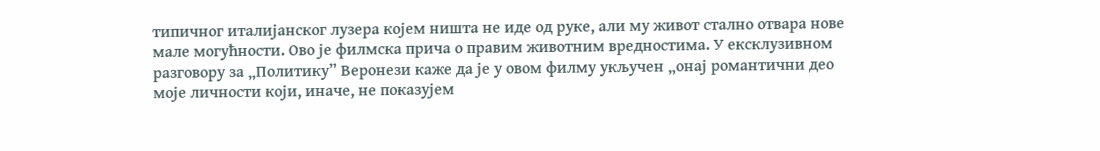типичног италијанског лузера којем ништа не иде од руке, али му живот стално отвара нове мале могућности. Ово је филмска прича о правим животним вредностима. У ексклузивном разговору за „Политику” Веронези каже да је у овом филму укључен „онај романтични део моје личности који, иначе, не показујем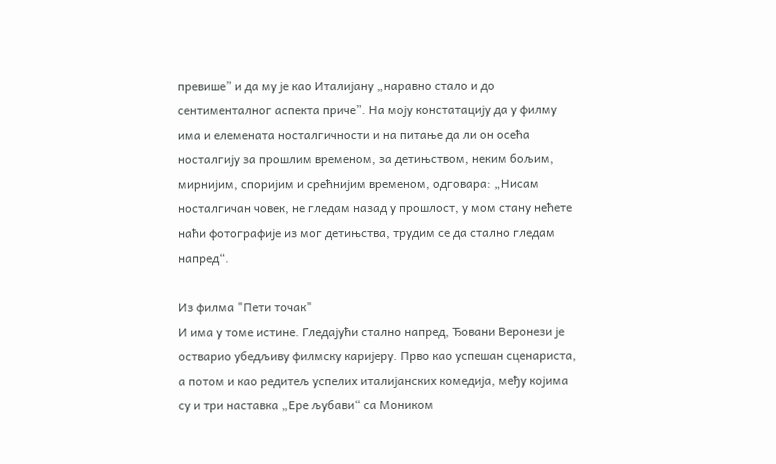превише” и да му је као Италијану „наравно стало и до сентименталног аспекта приче”. На моју констатацију да у филму има и елемената носталгичности и на питање да ли он осећа носталгију за прошлим временом, за детињством, неким бољим, мирнијим, споријим и срећнијим временом, одговара: „Нисам носталгичан човек, не гледам назад у прошлост, у мом стану нећете наћи фотографије из мог детињства, трудим се да стално гледам напред“.

Из филма "Пети точак"
И има у томе истине. Гледајући стално напред, Ђовани Веронези је остварио убедљиву филмску каријеру. Прво као успешан сценариста, а потом и као редитељ успелих италијанских комедија, међу којима су и три наставка „Ере љубави“ са Моником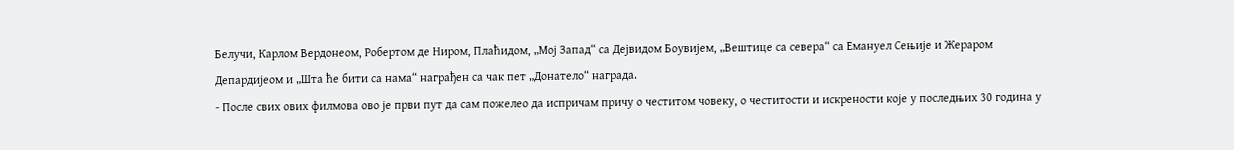Белучи, Карлом Вердонеом, Робертом де Ниром, Плаћидом, „Мој Запад“ са Дејвидом Боувијем, „Вештице са севера“ са Емануел Сењије и Жераром Депардијеом и „Шта ће бити са нама“ награђен са чак пет „Донатело“ награда.
- После свих ових филмова ово је први пут да сам пожелео да испричам причу о честитом човеку, о честитости и искрености које у последњих 30 година у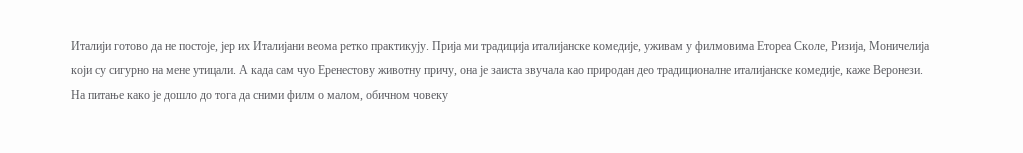Италији готово да не постоје, јер их Италијани веома ретко практикују. Прија ми традиција италијанске комедије, уживам у филмовима Етореа Сколе, Ризија, Моничелија који су сигурно на мене утицали. А када сам чуо Еренестову животну причу, она је заиста звучала као природан део традиционалне италијанске комедије, каже Веронези.
На питање како је дошло до тога да сними филм о малом, обичном човеку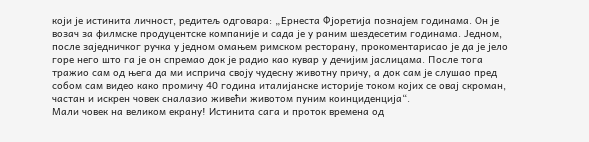који је истинита личност, редитељ одговара: „Ернеста Фјоретија познајем годинама. Он је возач за филмске продуцентске компаније и сада је у раним шездесетим годинама. Једном, после заједничког ручка у једном омањем римском ресторану, прокоментарисао је да је јело горе него што га је он спремао док је радио као кувар у дечијим јаслицама. После тога тражио сам од њега да ми исприча своју чудесну животну причу, а док сам је слушао пред собом сам видео како промичу 40 година италијанске историје током којих се овај скроман, частан и искрен човек сналазио живећи животом пуним коинциденција“.
Мали човек на великом екрану! Истинита сага и проток времена од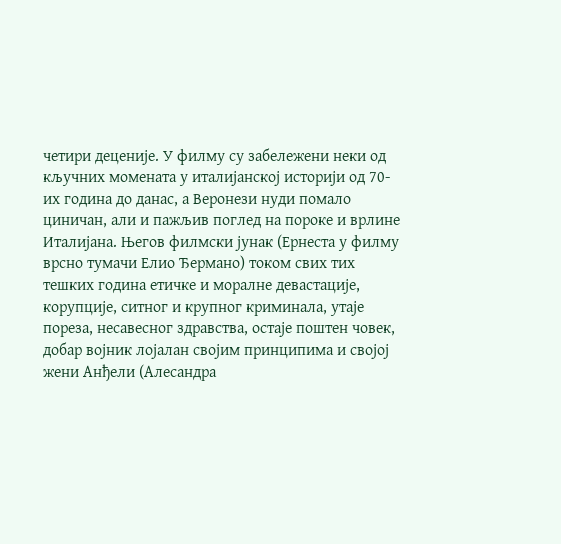четири деценије. У филму су забележени неки од кључних момената у италијанској историји од 70-их година до данас, а Веронези нуди помало циничан, али и пажљив поглед на пороке и врлине Италијана. Његов филмски јунак (Ернеста у филму врсно тумачи Елио Ђермано) током свих тих тешких година етичке и моралне девастације, корупције, ситног и крупног криминала, утаје пореза, несавесног здравства, остаје поштен човек, добар војник лојалан својим принципима и својој жени Анђели (Алесандра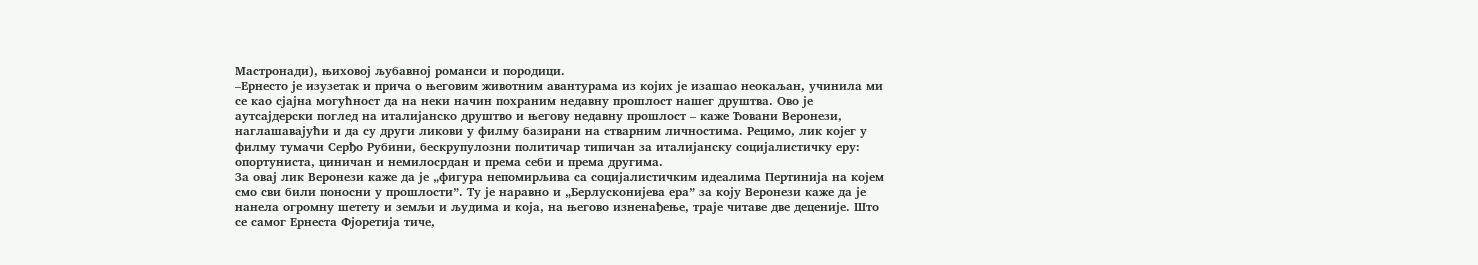Мастронади), њиховој љубавној романси и породици.
–Ернесто је изузетак и прича о његовим животним авантурама из којих је изашао неокаљан, учинила ми се као сјајна могућност да на неки начин похраним недавну прошлост нашег друштва. Ово је аутсајдерски поглед на италијанско друштво и његову недавну прошлост – каже Ђовани Веронези, наглашавајући и да су други ликови у филму базирани на стварним личностима. Рецимо, лик којег у филму тумачи Серђо Рубини, бескрупулозни политичар типичан за италијанску социјалистичку еру: опортуниста, циничан и немилосрдан и према себи и према другима.
За овај лик Веронези каже да је „фигура непомирљива са социјалистичким идеалима Пертинија на којем смо сви били поносни у прошлости”. Ту је наравно и „Берлусконијева ера” за коју Веронези каже да је нанела огромну шетету и земљи и људима и која, на његово изненађење, траје читаве две деценије. Што се самог Ернеста Фјоретија тиче,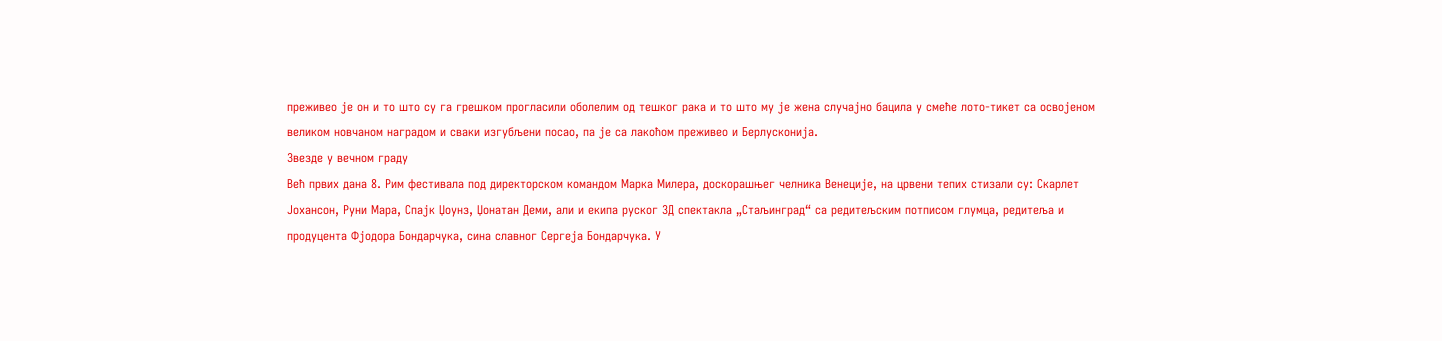преживео је он и то што су га грешком прогласили оболелим од тешког рака и то што му је жена случајно бацила у смеће лото-тикет са освојеном великом новчаном наградом и сваки изгубљени посао, па је са лакоћом преживео и Берлусконија.
Звезде у вечном граду
Већ првих дана 8. Рим фестивала под директорском командом Марка Милера, доскорашњег челника Венеције, на црвени тепих стизали су: Скарлет Јохансон, Руни Мара, Спајк Џоунз, Џонатан Деми, али и екипа руског 3Д спектакла „Стаљинград“ са редитељским потписом глумца, редитеља и продуцента Фјодора Бондарчука, сина славног Сергеја Бондарчука. У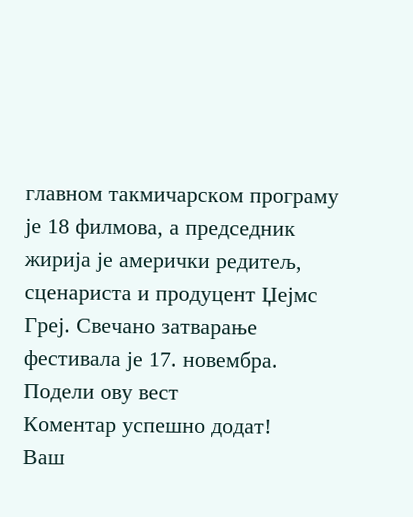главном такмичарском програму је 18 филмова, а председник жирија је амерички редитељ, сценариста и продуцент Џејмс Греј. Свечано затварање фестивала је 17. новембра.
Подели ову вест
Комeнтар успeшно додат!
Ваш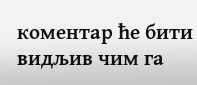комeнтар ћe бити видљив чим га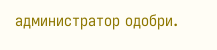администратор одобри.